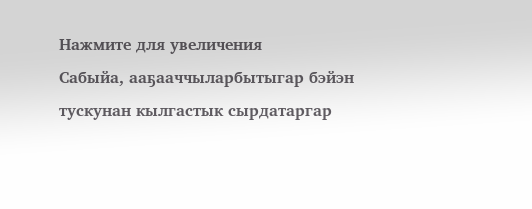Нажмите для увеличения
Сабыйа, ааҕааччыларбытыгар бэйэн тускунан кылгастык сырдатаргар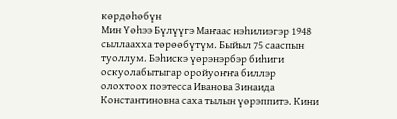көрдөһөбүн
Мин Үөһээ Бүлүүгэ Маҥаас нэһилиэгэр 1948 сыллаахха төрөөбүтүм. Быйыл 75 сааспын туоллум. Бэһискэ үөрэнэрбэр биһиги оскуолабытыгар оройуоҥҥа биллэр олохтоох поэтесса Иванова Зинаида Константиновна саха тылын үөрэппитэ. Кини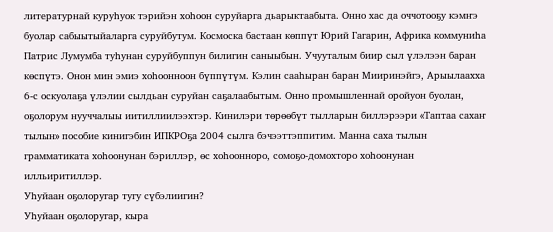литературнай куруһуок тэрийэн хоһоон суруйарга дьарыктаабыта. Онно хас да оччотооҕу кэмҥэ буолар сабыытыйаларга суруйбутум. Космоска бастаан көппүт Юрий Гагарин, Африка коммуниһа Патрис Лумумба туһунан суруйбуппун билигин саныыбын. Учууталым биир сыл үлэлээн баран көспүтэ. Онон мин эмиэ хоһоонноон бүппүтүм. Кэлин сааһыран баран Мииринэйгэ, Арыылаахха 6-с оскуолаҕа үлэлии сылдьан суруйан саҕалаабытым. Онно промышленнай оройуон буолан, оҕолорум нууччалыы иитиллиилээхтэр. Кинилэри төрөөбүт тылларын биллэрээри «Таптаа сахаҥ тылын» пособие кинигэбин ИПКРОҕа 2004 сылга бэчээттэппитим. Манна саха тылын грамматиката хоһоонунан бэриллэр, өс хоһоонноро, сомоҕо-домохторо хоһоонунан илльиритиллэр.
Уһуйаан оҕолоругар тугу сүбэлиигин?
Уһуйаан оҕолоругар, кыра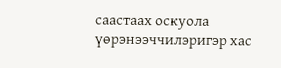саастаах оскуола үөрэнээччилэригэр хас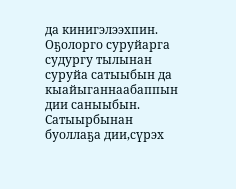да кинигэлээхпин. Оҕолорго суруйарга судургу тылынан суруйа сатыыбын да кыайыганнаабаппын дии саныыбын. Сатыырбынан буоллаҕа дии,сүрэх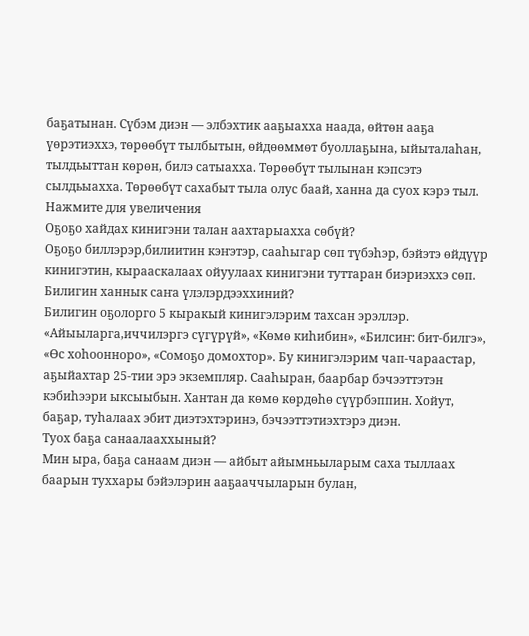баҕатынан. Сүбэм диэн — элбэхтик ааҕыахха наада, өйтөн ааҕа үөрэтиэххэ, төрөөбүт тылбытын, өйдөөммөт буоллаҕына, ыйыталаһан, тылдьыттан көрөн, билэ сатыахха. Төрөөбүт тылынан кэпсэтэ сылдьыахха. Төрөөбүт сахабыт тыла олус баай, ханна да суох кэрэ тыл.
Нажмите для увеличения
Оҕоҕо хайдах кинигэни талан аахтарыахха сөбүй?
Оҕоҕо биллэрэр,билиитин кэҥэтэр, сааһыгар сөп түбэһэр, бэйэтэ өйдүүр кинигэтин, кырааскалаах ойуулаах кинигэни туттаран биэриэххэ сөп.
Билигин ханнык саҥа үлэлэрдээххиний?
Билигин оҕолорго 5 кыракый кинигэлэрим тахсан эрэллэр. «Айыыларга,иччилэргэ сүгүрүй», «Көмө киһибин», «Билсиҥ: бит-билгэ», «Өс хоһоонноро», «Сомоҕо домохтор». Бу кинигэлэрим чап-чараастар, аҕыйахтар 25-тии эрэ экземпляр. Сааһыран, баарбар бэчээттэтэн кэбиһээри ыксыыбын. Хантан да көмө көрдөһө сүүрбэппин. Хойут, баҕар, туһалаах эбит диэтэхтэринэ, бэчээттэтиэхтэрэ диэн.
Туох баҕа санаалааххыный?
Мин ыра, баҕа санаам диэн — айбыт айымньыларым саха тыллаах баарын туххары бэйэлэрин ааҕааччыларын булан,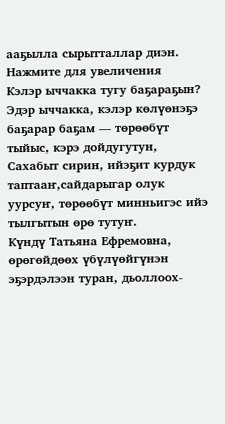ааҕылла сырытталлар диэн.
Нажмите для увеличения
Кэлэр ыччакка тугу баҕараҕын?
Эдэр ыччакка, кэлэр көлүөнэҕэ баҕарар баҕам — төрөөбүт тыйыс, кэрэ дойдугутун, Сахабыт сирин, ийэҕит курдук таптааҥ,сайдарыгар олук уурсуҥ, төрөөбүт минньигэс ийэ тылгытын өрө тутуҥ.
Күндү Татьяна Ефремовна, өрөгөйдөөх үбүлүөйгүнэн эҕэрдэлээн туран, дьоллоох-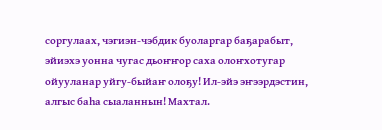соргулаах, чэгиэн-чэбдик буоларгар баҕарабыт, эйиэхэ уонна чугас дьоҥҥор саха олоҥхотугар ойууланар уйгу-быйаҥ олоҕу! Ил-эйэ эҥээрдэстин, алгыс баһа сыаланнын! Махтал.